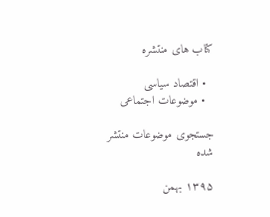کتاب های منتشره

  • اقتصاد سیاسی
  • موضوعات اجتماعی

جستجوی موضوعات منتشر شده

۱۳۹۵ بهمن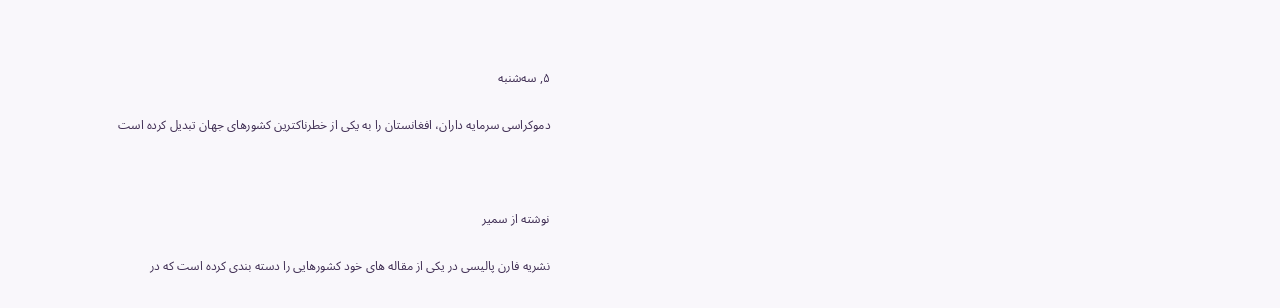۵, سه‌شنبه

دموکراسی سرمایه داران، افغانستان را به یکی از خطرناکترین کشورهای جهان تبدیل کرده است



نوشته از سمیر

نشریه فارن پالیسی در یکی از مقاله های خود کشورهایی را دسته بندی کرده است که در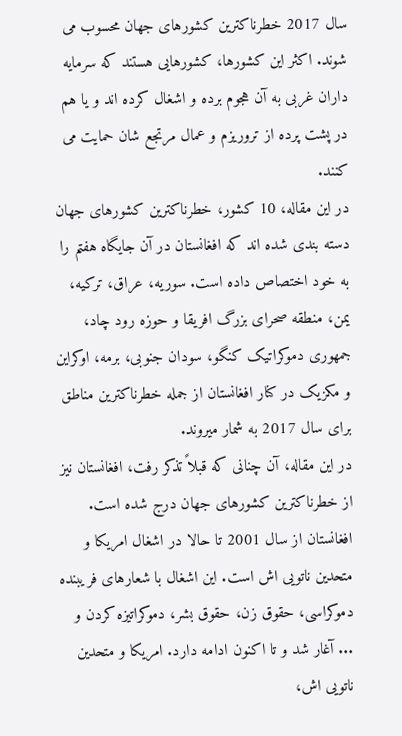سال 2017 خطرناکترین کشورهای جهان محسوب می شوند. اکثر این کشورها، کشورهایی هستند که سرمایه داران غربی به آن هجوم برده و اشغال کرده اند و یا هم در پشت پرده از تروریزم و عمال مرتجع شان حمایت می کنند.
در این مقاله، 10 کشور، خطرناکترین کشورهای جهان دسته بندی شده اند که افغانستان در آن جایگاه هفتم را به خود اختصاص داده است. سوریه، عراق، ترکیه، یمن، منطقه صحرای بزرگ افریقا و حوزه رود چاد، جمهوری دموکراتیک کنگو، سودان جنوبی، برمه، اوکراین و مکزیک در کنار افغانستان از جمله خطرناکترین مناطق برای سال 2017 به شمار میروند.
در این مقاله، آن چنانی که قبلاً تذکر رفت، افغانستان نیز از خطرناکترین کشورهای جهان درج شده است. افغانستان از سال 2001 تا حالا در اشغال امریکا و متحدین ناتویی اش است. این اشغال با شعارهای فریبنده دموکراسی، حقوق زن، حقوق بشر، دموکراتیزه کردن و ... آغار شد و تا اکنون ادامه دارد. امریکا و متحدین ناتویی اش،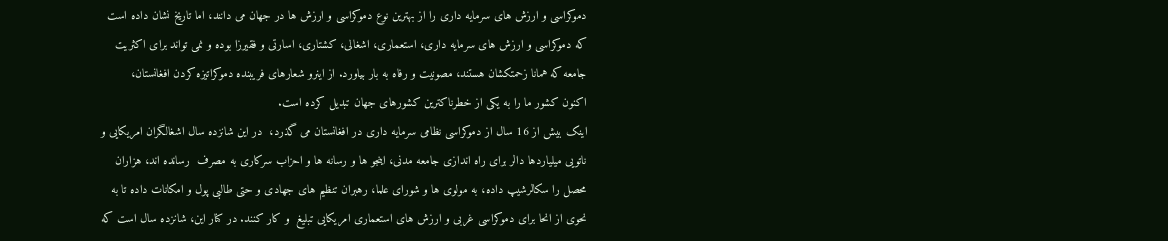دموکراسی و ارزش های سرمایه داری را از بهترین نوع دموکراسی و ارزش ها در جهان می دانند، اما تاریخ نشان داده است که دموکراسی و ارزش های سرمایه داری، استعماری، اشغالی، کشتاری، اسارتی و فقیرزا بوده و نمی تواند برای اکثریت جامعه که همانا زحمتکشان هستند، مصونیت و رفاه به بار بیاورد. از اینرو شعارهای فریبنده دموکراتیزه کردن افغانستان، اکنون کشور ما را به یکی از خطرناکترین کشورهای جهان تبدیل کرده است.
اینک بیش از 16 سال از دموکراسی نظامی سرمایه داری در افغانستان می گذرد،  در این شانزده سال اشغالگران امریکایی و ناتویی میلیاردها دالر برای راه اندازی جامعه مدنی، اینجو ها و رسانه ها و احزاب سرکاری به مصرف  رسانده اند، هزاران محصل را سکالرشیپ داده، به مولوی ها و شورای علما، رهبران تنظیم های جهادی و حتی طالبی پول و امکانات داده تا به نحوی از انحا برای دموکراسی غربی و ارزش های استعماری امریکایی تبلیغ  و کار کنند. در کنار این، شانزده سال است که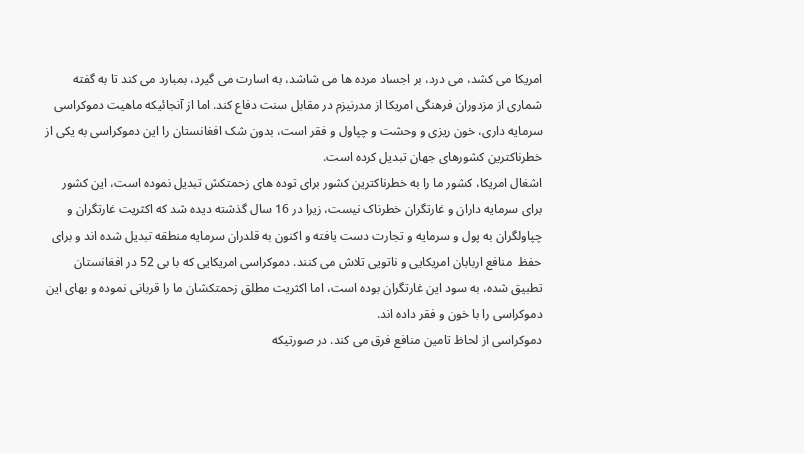امریکا می کشد، می درد، بر اجساد مرده ها می شاشد، به اسارت می گیرد، بمبارد می کند تا به گفته شماری از مزدوران فرهنگی امریکا از مدرنیزم در مقابل سنت دفاع کند. اما از آنجائیکه ماهیت دموکراسی سرمایه داری، خون ریزی و وحشت و چپاول و فقر است، بدون شک افغانستان را این دموکراسی به یکی از خطرناکترین کشورهای جهان تبدیل کرده است.
اشغال امریکا، کشور ما را به خطرناکترین کشور برای توده های زحمتکش تبدیل نموده است، این کشور برای سرمایه داران و غارتگران خطرناک نیست، زیرا در 16 سال گذشته دیده شد که اکثریت غارتگران و چپاولگران به پول و سرمایه و تجارت دست یافته و اکنون به قلدران سرمایه منطقه تبدیل شده اند و برای حفظ  منافع اربابان امریکایی و ناتویی تلاش می کنند. دموکراسی امریکایی که با بی 52 در افغانستان تطبیق شده، به سود این غارتگران بوده است، اما اکثریت مطلق زحمتکشان ما را قربانی نموده و بهای این دموکراسی را با خون و فقر داده اند.
دموکراسی از لحاظ تامین منافع فرق می کند. در صورتیکه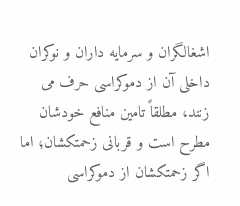اشغالگران و سرمایه داران و نوکران داخلی آن از دموکراسی حرف می زنند، مطلقاً تامین منافع خودشان مطرح است و قربانی زحمتکشان؛ اما اگر زحمتکشان از دموکراسی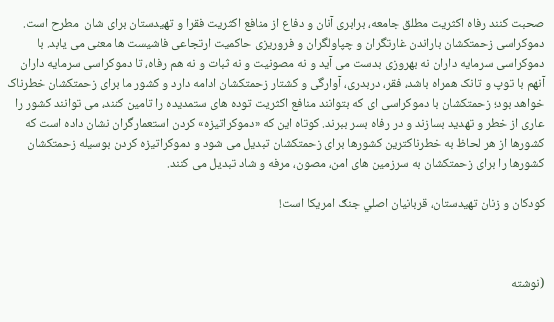صحبت کنند رفاه اکثریت مطلق جامعه، برابری آنان و دفاع از منافع اکثریت فقرا و تهیدستان برای شان  مطرح است. دموکراسی زحمتکشان باراندن غارتگران و چپاولگران و فروریزی حاکمیت ارتجاعی فاشیست ها معنی می یابد. با دموکراسی سرمایه داران نه بهروزی بدست می آید و نه مصونیت و نه ثبات و نه هم رفاه، تا دموکراسی سرمایه داران آنهم با توپ و تانک همراه باشد، فقر، دربدری، آوارگی و کشتار زحمتکشان ادامه دارد و کشور ما برای زحمتکشان خطرناک خواهد بود؛ زحمتکشان با دموکراسی ای که بتوانند منافع اکثریت توده های ستمدیده را تامین کنند، می توانند کشور را عاری از خطر و تهدید بسازند و در رفاه بسر ببرند. کوتاه این که «دموکراتیزه» کردن استعمارگران نشان داده است که کشورها از هر لحاظ به خطرناکترین کشورها برای زحمتکشان تبدیل می شود و دموکراتیزه کردن بوسیله زحمتکشان کشورها را برای زحمتکشان به سرزمین های امن، مصون، مرفه و شاد تبدیل می کنند.

کودکان و زنان تهیدستان، قربانیان اصلي جنګ امریکا است!



(نوشته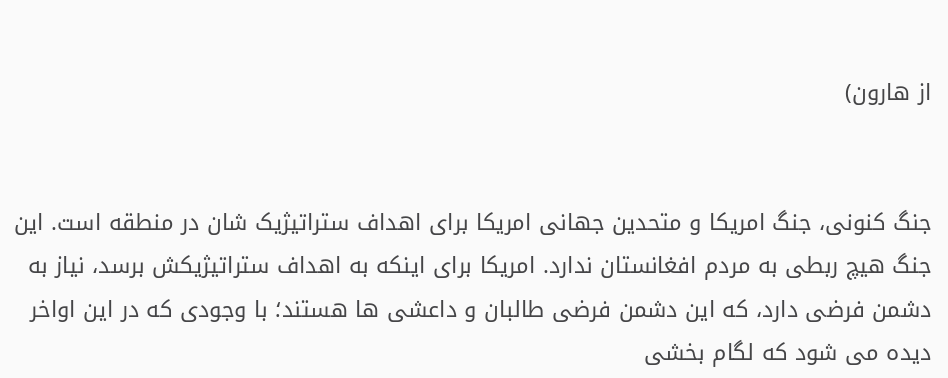از هارون)


جنگ کنونی، جنگ امریکا و متحدین جهانی امریکا برای اهداف ستراتیژیک شان در منطقه است. این جنگ هیچ ربطی به مردم افغانستان ندارد. امریکا برای اینکه به اهداف ستراتیژیکش برسد، نیاز به دشمن فرضی دارد، که این دشمن فرضی طالبان و داعشی ها هستند؛ با وجودی که در این اواخر دیده می شود که لگام بخشی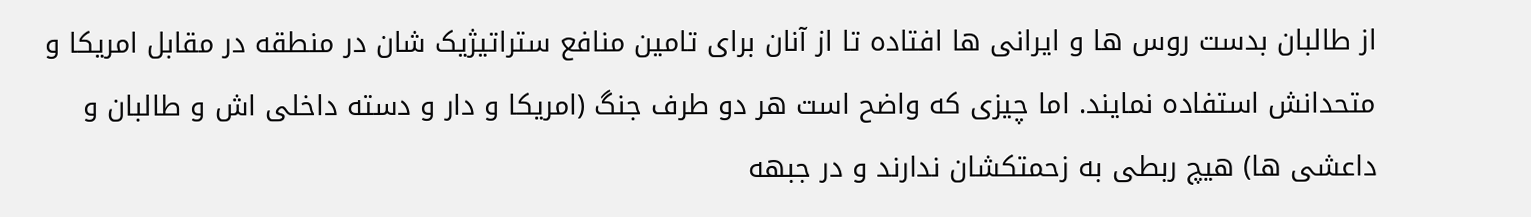از طالبان بدست روس ها و ایرانی ها افتاده تا از آنان برای تامین منافع ستراتیژیک شان در منطقه در مقابل امریکا و متحدانش استفاده نمایند. اما چیزی که واضح است هر دو طرف جنگ (امریکا و دار و دسته داخلی اش و طالبان و داعشی ها) هیچ ربطی به زحمتکشان ندارند و در جبهه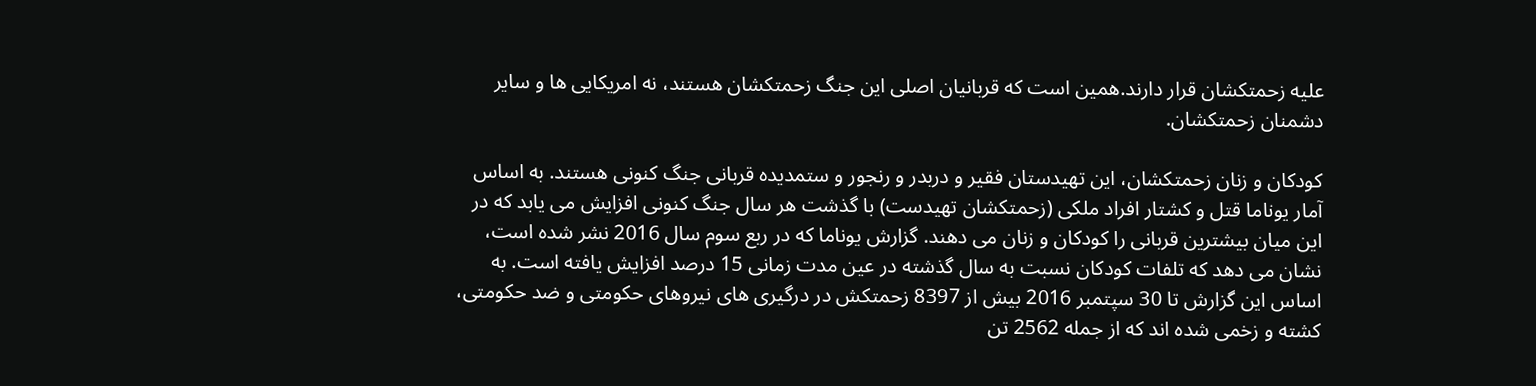علیه زحمتکشان قرار دارند.همین است که قربانیان اصلی این جنگ زحمتکشان هستند، نه امریکایی ها و سایر دشمنان زحمتکشان.

کودکان و زنان زحمتکشان، این تهیدستان فقیر و دربدر و رنجور و ستمدیده قربانی جنگ کنونی هستند. به اساس آمار یوناما قتل و کشتار افراد ملکی (زحمتکشان تهیدست) با گذشت هر سال جنگ کنونی افزایش می یابد که در این میان بیشترین قربانی را کودکان و زنان می دهند. گزارش یوناما که در ربع سوم سال 2016 نشر شده است، نشان می دهد که تلفات کودکان نسبت به سال گذشته در عین مدت زمانی 15 درصد افزایش یافته است. به اساس این گزارش تا 30 سپتمبر 2016 بیش از 8397 زحمتکش در درگیری های نیروهای حکومتی و ضد حکومتی، کشته و زخمی شده اند که از جمله 2562 تن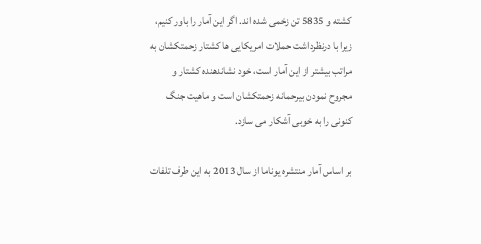کشته و 5835 تن زخمی شده اند. اگر این آمار را باور کنیم، زیرا با درنظرداشت حملات امریکایی ها کشتار زحمتکشان به مراتب بیشتر از این آمار است، خود نشاندهنده کشتار و مجروح نمودن بیرحمانه زحمتکشان است و ماهیت جنگ کنونی را به خوبی آشکار می سازد.

بر اساس آمار منتشره یوناما از سال 2013 به این طرف تلفات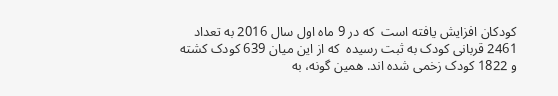کودکان افزایش یافته است  که در 9 ماه اول سال 2016 به تعداد 2461 قربانی کودک به ثبت رسیده  که از این میان 639 کودک کشته و 1822 کودک زخمی شده اند. همین گونه، به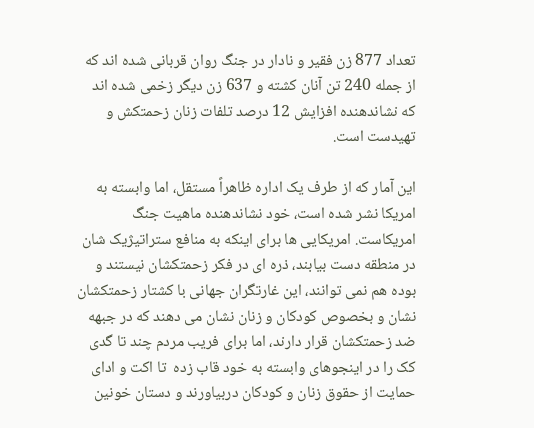تعداد 877 زن فقیر و نادار در جنگ روان قربانی شده اند که از جمله 240 تن آنان کشته و 637 زن دیگر زخمی شده اند که نشاندهنده افزایش 12 درصد تلفات زنان زحمتکش و تهیدست است.

این آمار که از طرف یک اداره ظاهراً مستقل، اما وابسته به امریکا نشر شده است، خود نشاندهنده ماهیت جنگ امریکاست. امریکایی ها برای اینکه به منافع ستراتیژیک شان در منطقه دست بیابند، ذره ای در فکر زحمتکشان نیستند و بوده هم نمی توانند، این غارتگران جهانی با کشتار زحمتکشان نشان و بخصوص کودکان و زنان نشان می دهند که در جبهه ضد زحمتکشان قرار دارند، اما برای فریب مردم چند تا گدی کک را در اینجوهای وابسته به خود قاب زده  تا اکت و ادای حمایت از حقوق زنان و کودکان دربیاورند و دستان خونین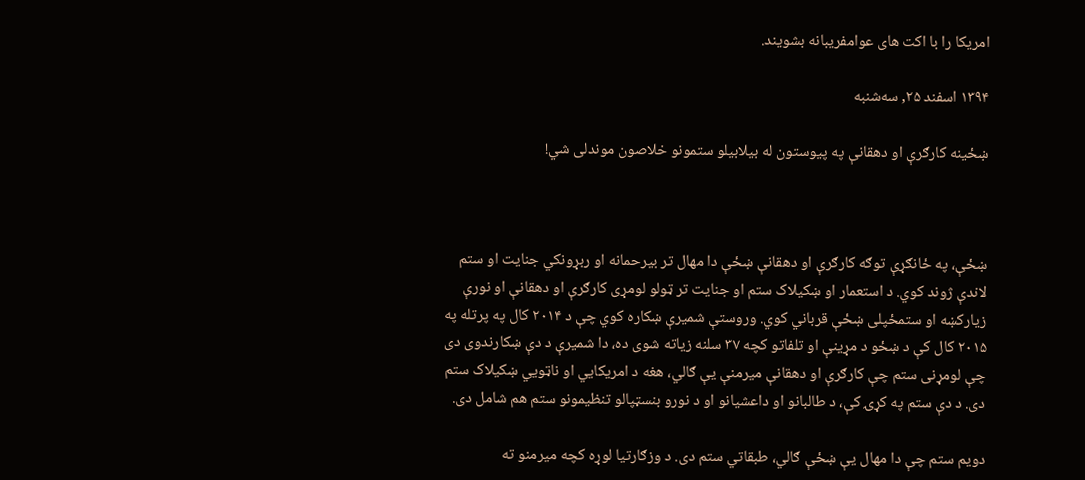امریکا را با اکت های عوامفریبانه بشویند.

۱۳۹۴ اسفند ۲۵, سه‌شنبه

ښځینه کارګرې او دهقانې په پیوستون له بیلابیلو ستمونو خلاصون موندلی شي!



ښځې، په ځانګړې توګه کارګرې او دهقانې ښځې دا مهال تر بیرحمانه او ربړونکي جنایت او ستم لاندې ژوند کوي. د استعمار او ښکیلاک ستم او جنایت تر ټولو لومړی کارګرې او دهقانې او نورې زیارکښه او ستمځپلی ښځې قرباني کوي. وروستې شمیرې ښکاره کوي چې د ۲۰۱۴ کال په پرتله په ۲۰۱۵ کال کې د ښځو د مړینې او تلفاتو کچه ۳۷ سلنه زیاته شوی ده، دا شمیرې د دې ښکارندوی دی چې لومړنی ستم چې کارګرې او دهقانې میرمنې یې ګالي، هغه د امریکايي او ناټويي ښکیلاک ستم دی. د دې ستم په کړۍ کې، د طالبانو او داعشیانو او د نورو بنسټپالو تنظیمونو ستم هم شامل دی.

دویم ستم چې دا مهال یې ښځې ګالي، طبقاتي ستم دی. د وزګارتیا لوړه کچه میرمنو ته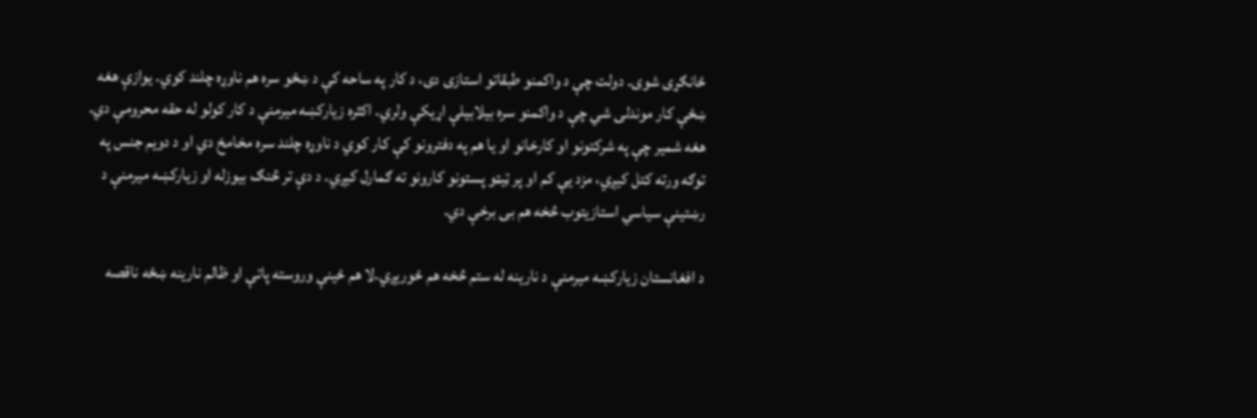ځانګړی شوی. دولت چې د واکمنو طبقاتو استازی دی، د کار په ساحه کې د ښځو سره هم ناوړه چلند کوي. یوازې هغه ښځې کار موندلی شي چې د واکمنو سره بیلابیلې اړیکې ولري. اکثره زیارکښه میرمنې د کار کولو له حقه محرومې دي. هغه شمیر چې په شرکتونو او کارخانو او یا هم په دفترونو کې کار کوي د ناوړه چلند سره مخامخ دي او د دویم جنس په توګه ورته کتل کیږي، مزد یې کم او پر ټیټو پستونو کارونو ته ګمارل کیږي. د دې تر څنګ بیوزله او زیارکښه میرمنې د رښتینې سیاسي استازیتوب څخه هم بی برخې دي.

د افغانستان زیارکښه میرمنې د نارینه له ستم څخه هم ځوریږي.لا هم ځینې وروسته پاتې او ظالم نارینه ښځه ناقصه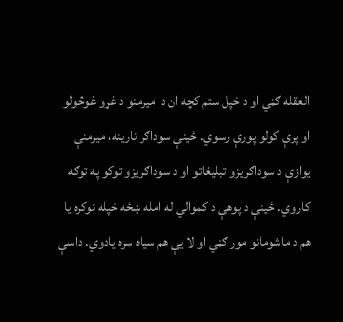العقله ګڼي او د خپل ستم کچه ان د  میرمنو د غړو غوڅولو او پرې کولو پورې رسوي. ځینې سوداګر نارینه، میرمنې یوازې د سوداګریزو تبلیغاتو او د سوداګریزو توکو په توګه کاروي. ځینې د پوهې د کموالي له امله ښځه خپله نوکره یا هم د ماشومانو مور ګڼي او لا یې هم سیاه سره یادوي. داسې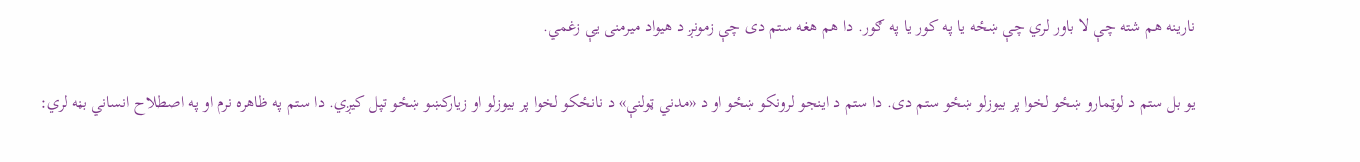نارینه هم شته چې لا باور لري چې ښځه یا په کور یا په ګور. دا هم هغه ستم دی چې زمونږ د هیواد میرمنی یې زغمي.

یو بل ستم د لوټمارو ښځو لخوا پر بیوزلو ښځو ستم دی. دا ستم د اینجو لرونکو ښځو او د «مدني ټولنې» د نانځکو لخوا پر بیوزلو او زیارکښو ښځو تپل کیږي. دا ستم په ظاهره نرم او په اصطلاح انساني بڼه لري: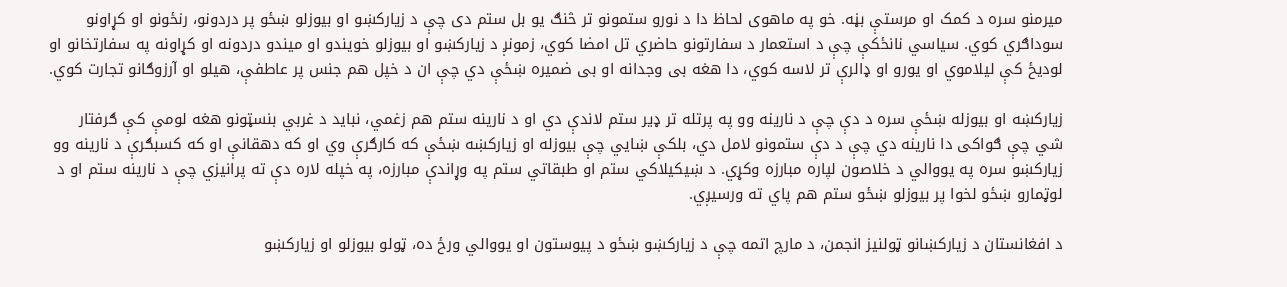میرمنو سره د کمک او مرستې بڼه. خو په ماهوی لحاظ دا د نورو ستمونو تر څنګ یو بل ستم دی چې د زیارکښو او بیوزلو ښځو پر دردونو، رنځونو او کړاونو سوداګري کوي. سیاسي نانځکې چې د استعمار د سفارتونو حاضري تل امضا کوي، زمونږ د زیارکښو او بیوزلو خویندو او میندو دردونه او کړاونه په سفارتخانو او لودیځ کې لیلاموي او یورو او ډالرې تر لاسه کوي، دا هغه بی وجدانه او بی ضمیره ښځې دي چې ان د خپل هم جنس پر عاطفې، هیلو او آرزوګانو تجارت کوي.

زیارکښه او بیوزله ښځې سره د دې چې د نارینه وو په پرتله تر ډیر ستم لاندې دي او د نارینه ستم هم زغمي، نباید د غربي بنسټونو هغه لومې کې ګرفتار شي چې ګواکی دا نارینه دي چې د دې ستمونو لامل دي، بلکې ښايي چې بیوزله او زیارکښه ښځې که کارګرې وي او که دهقانې او که کسبګرې د نارینه وو زیارکښو سره په یووالي د خلاصون لپاره مبارزه وکړي. د ښیکیلاکي ستم او طبقاتي ستم په وړاندې مبارزه، په خپله لاره دې ته پرانیزي چې د نارینه ستم او د لوټمارو ښځو لخوا پر بیوزلو ښځو ستم هم پاي ته ورسیږي.

د افغانستان د زیارکښانو ټولنیز انجمن، د مارچ اتمه چې د زیارکښو ښځو د پیوستون او یووالي ورځ ده، ټولو بیوزلو او زیارکښو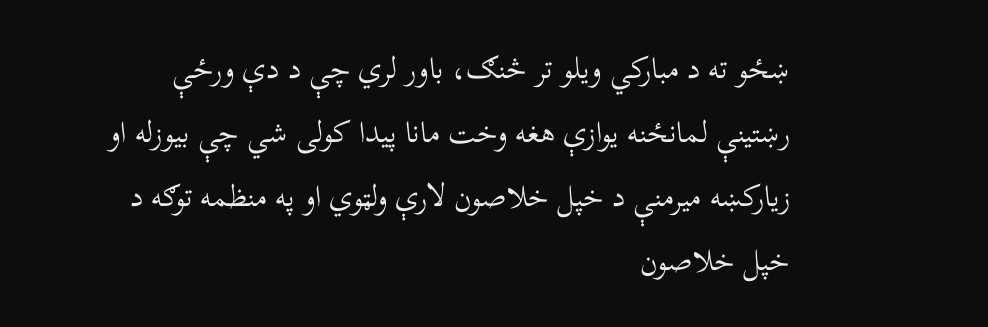ښځو ته د مبارکي ویلو تر څنګ، باور لري چې د دې ورځې رښتينې لمانځنه یوازې هغه وخت مانا پیدا کولی شي چې بیوزله او زیارکښه میرمنې د خپل خلاصون لارې ولټوي او په منظمه توګه د خپل خلاصون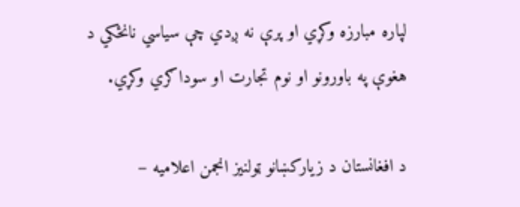لپاره مبارزه وکړي او پرې نه ږدي چې سیاسي نانځکي د هغوې په باورونو او نوم تجارت او سوداګري وکړي.

د افغانستان د زیارکښانو ټولنیز انجمن اعلامیه –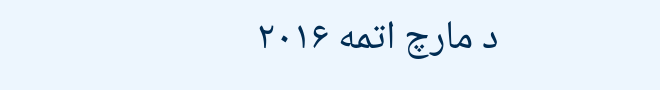د مارچ اتمه ۲۰۱۶